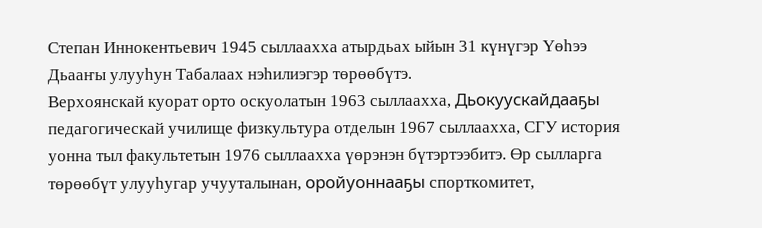Степан Иннокентьевич 1945 сыллаахха атырдьах ыйын 31 күнүгэр Үөһээ Дьааҥы улууһун Табалаах нэһилиэгэр төрөөбүтэ.
Верхоянскай куорат орто оскуолатын 1963 сыллаахха, Дьокуускайдааҕы педагогическай училище физкультура отделын 1967 сыллаахха, СГУ история уонна тыл факультетын 1976 сыллаахха үөрэнэн бүтэртээбитэ. Өр сылларга төрөөбүт улууһугар учууталынан, оройуоннааҕы спорткомитет,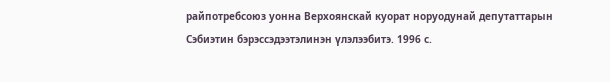райпотребсоюз уонна Верхоянскай куорат норуодунай депутаттарын Сэбиэтин бэрэссэдээтэлинэн үлэлээбитэ. 1996 с.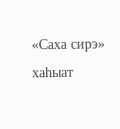«Саха сирэ» хаһыат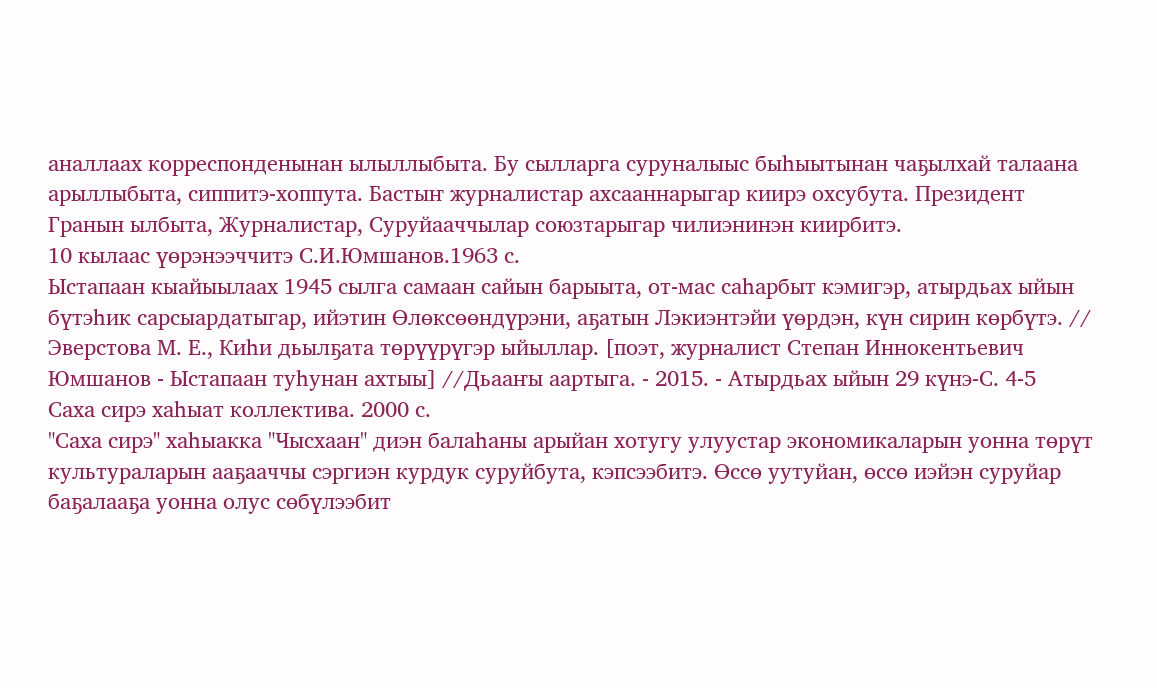аналлаах корреспонденынан ылыллыбыта. Бу сылларга суруналыыс быһыытынан чаҕылхай талаана арыллыбыта, сиппитэ-хоппута. Бастыҥ журналистар ахсааннарыгар киирэ охсубута. Президент Гранын ылбыта, Журналистар, Суруйааччылар союзтарыгар чилиэнинэн киирбитэ.
10 кылаас үөрэнээччитэ С.И.Юмшанов.1963 с.
Ыстапаан кыайыылаах 1945 сылга самаан сайын барыыта, от-мас саһарбыт кэмигэр, атырдьах ыйын бүтэһик сарсыардатыгар, ийэтин Өлөксөөндүрэни, аҕатын Лэкиэнтэйи үөрдэн, күн сирин көрбүтэ. // Эверстова М. Е., Киһи дьылҕата төрүүрүгэр ыйыллар. [поэт, журналист Степан Иннокентьевич Юмшанов - Ыстапаан туһунан ахтыы] //Дьааҥы аартыга. - 2015. - Атырдьах ыйын 29 күнэ-С. 4-5
Саха сирэ хаһыат коллектива. 2000 с.
"Саха сирэ" хаһыакка "Чысхаан" диэн балаһаны арыйан хотугу улуустар экономикаларын уонна төрүт культураларын ааҕааччы сэргиэн курдук суруйбута, кэпсээбитэ. Өссө уутуйан, өссө иэйэн суруйар баҕалааҕа уонна олус сөбүлээбит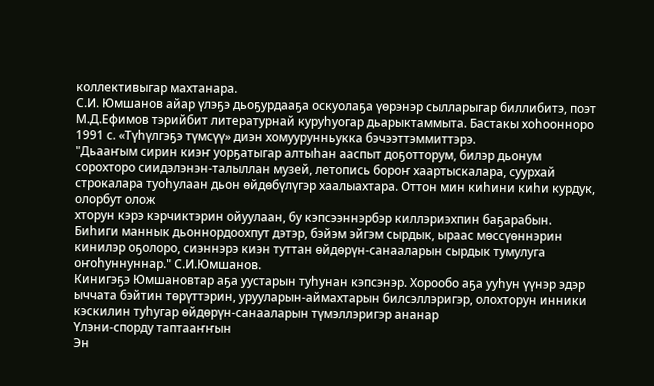коллективыгар махтанара.
С.И. Юмшанов айар үлэҕэ дьоҕурдааҕа оскуолаҕа үөрэнэр сылларыгар биллибитэ, поэт М.Д.Ефимов тэрийбит литературнай куруһуогар дьарыктаммыта. Бастакы хоһоонноро 1991 с. «Түһүлгэҕэ түмсүү» диэн хомуурунньукка бэчээттэммиттэрэ.
"Дьааҥым сирин киэҥ уорҕатыгар алтыһан ааспыт доҕотторум, билэр дьонум сорохторо сиидэлэнэн-талыллан музей, летопись бороҥ хаартыскалара, суурхай строкалара туоһулаан дьон өйдөбүлүгэр хаалыахтара. Оттон мин киһини киһи курдук, олорбут олож
хторун кэрэ кэрчиктэрин ойуулаан, бу кэпсээннэрбэр киллэриэхпин баҕарабын. Биһиги маннык дьоннордоохпут дэтэр, бэйэм эйгэм сырдык, ыраас мөссүөннэрин кинилэр оҕолоро, сиэннэрэ киэн туттан өйдөрүн-санааларын сырдык тумулуга оҥоһуннуннар." С.И.Юмшанов.
Кинигэҕэ Юмшановтар аҕа уустарын туһунан кэпсэнэр. Хорообо аҕа ууһун үүнэр эдэр ыччата бэйтин төрүттэрин, урууларын-аймахтарын билсэллэригэр, олохторун инники кэскилин туһугар өйдөрүн-санааларын түмэллэригэр ананар
Үлэни-спорду таптааҥҥын
Эн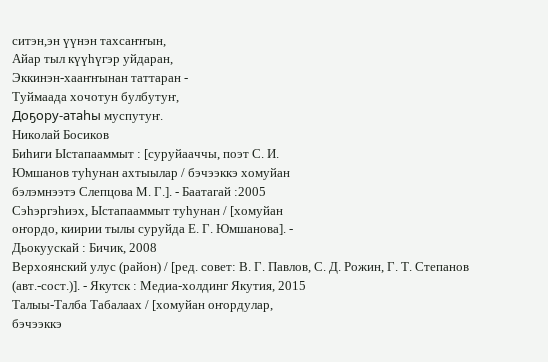ситэн,эн үүнэн тахсаҥҥын,
Айар тыл күүһүгэр уйдаран,
Эккинэн-хааҥҥынан таттаран -
Туймаада хочотун булбутуҥ,
Доҕору-атаһы муспутуҥ.
Николай Босиков
Биһиги Ыстапааммыт : [суруйааччы, поэт С. И.
Юмшанов туһунан ахтыылар / бэчээккэ хомуйан
бэлэмнээтэ Слепцова М. Г.]. - Баатагай :2005
Сэһэргэһиэх, Ыстапааммыт туһунан / [хомуйан
оҥордо, киирии тылы суруйда Е. Г. Юмшанова]. -
Дьокуускай : Бичик, 2008
Верхоянский улус (район) / [ред. совет: В. Г. Павлов, С. Д. Рожин, Г. Т. Степанов (авт.-сост.)]. - Якутск : Медиа-холдинг Якутия, 2015
Талыы-Талба Табалаах / [хомуйан оҥордулар,
бэчээккэ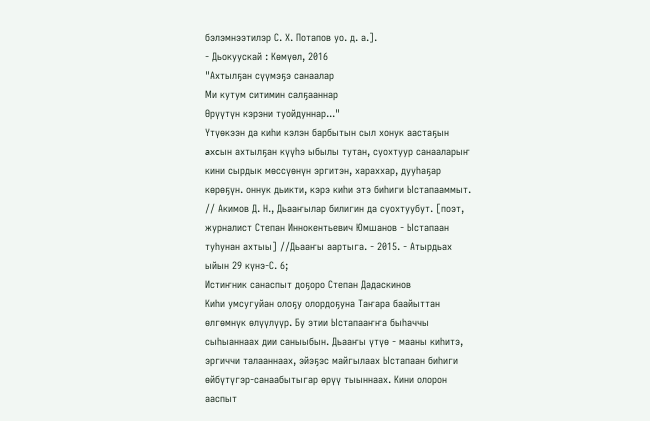бэлэмнээтилэр С. Х. Потапов уо. д. а.].
- Дьокуускай : Көмүөл, 2016
"Ахтылҕан сүүмэҕэ санаалар
Ми кутум ситимин салҕааннар
Өрүүтүн кэрэни туойдуннар..."
Үтүөкээн да киһи кэлэн барбытын сыл хонук аастаҕын axcын ахтылҕан күүһэ ыбылы тутан, суохтуур санааларыҥ кини сырдык мөссүөнүн эргитэн, хараххар, дууһаҕар көрөҕүн. оннук дьикти, кэрэ киһи этэ биһиги Ыстапааммыт. // Акимов Д. Н., Дьааҥылар билигин да суохтуубут. [поэт, журналист Степан Иннокентьевич Юмшанов - Ыстапаан туһунан ахтыы] //Дьааҥы аартыга. - 2015. - Атырдьах ыйын 29 күнэ-С. 6;
Истиҥник санаспыт доҕоро Степан Дадаскинов
Киһи умсугуйан олоҕу олордоҕуна Таҥара баайыттан өлгөмнүк өлүүлүүр. Бу этии Ыстапааҥҥа быһаччы сыһыаннаах дии саныыбын. Дьааҥы үтүө - мааны киһитэ, эргиччи талааннаах, эйэҕэс майгылаах Ыстапаан биһиги өйбүтүгэр-санаабытыгар өрүү тыыннаах. Кини олорон ааспыт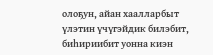олоҕун, айан хаалларбыт үлэтин үчүгэйдик билэбит, биһириибит уонна киэн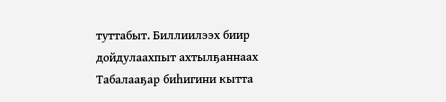туттабыт. Биллиилээх биир дойдулаахпыт ахтылҕаннаах Табалааҕар биһигини кытта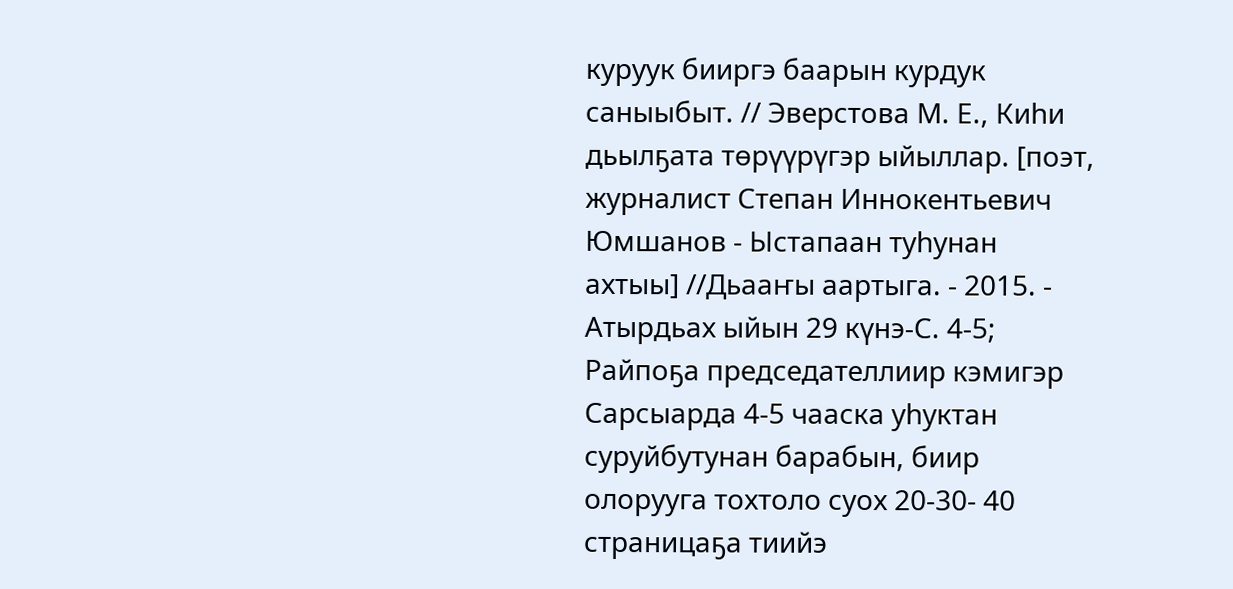куруук бииргэ баарын курдук саныыбыт. // Эверстова М. Е., Киһи дьылҕата төрүүрүгэр ыйыллар. [поэт, журналист Степан Иннокентьевич Юмшанов - Ыстапаан туһунан ахтыы] //Дьааҥы аартыга. - 2015. - Атырдьах ыйын 29 күнэ-С. 4-5;
Райпоҕа председателлиир кэмигэр
Сарсыарда 4-5 чааска уһуктан суруйбутунан барабын, биир олорууга тохтоло суох 20-30- 40 страницаҕа тиийэ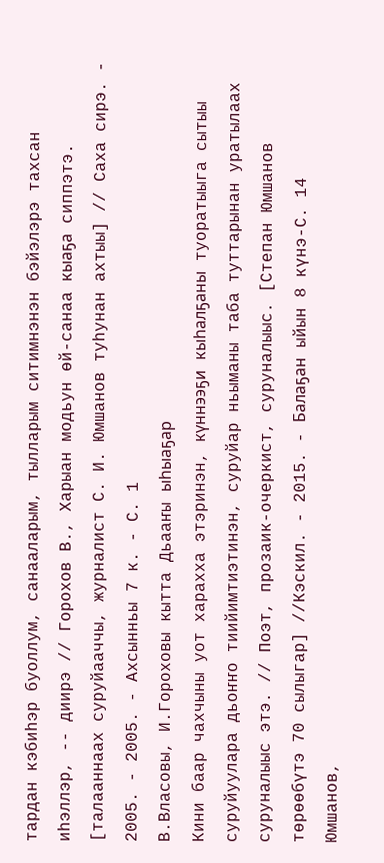тардан кэбиһэр буоллум, санааларым, тылларым ситимнэнэн бэйэлэрэ тахсан иһэллэр, -- диирэ // Горохов В., Харыан модьун өй-санаа кыаҕа сиппэтэ. [талааннаах суруйааччы, журналист С. И. Юмшанов туһунан ахтыы] // Саха сирэ. - 2005. - 2005. - Ахсынньы 7 к. - С. 1
В.Власовы, И.Гороховы кытта Дьааҥы ыһыаҕар
Кини баар чахчыны уот харахха этэринэн, күннээҕи кыһалҕаны туоратыыга сытыы суруйуулара дьоҥҥо тиийимтиэтинэн, суруйар ньыманы таба туттарынан уратылаах суруналыыс этэ. // Поэт, прозаик-очеркист, суруналыыс. [Степан Юмшанов төрөөбүтэ 70 сылыгар] //Кэскил. - 2015. - Балаҕан ыйын 8 күнэ-С. 14
Юмшанов,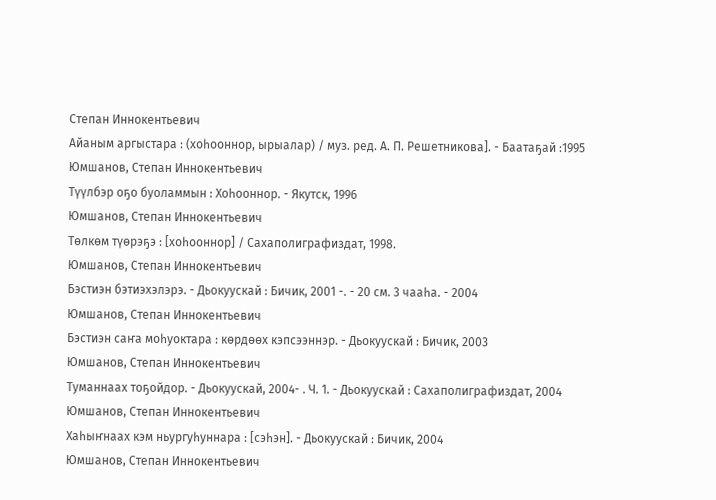Степан Иннокентьевич
Айаным аргыстара : (хоһооннор, ырыалар) / муз. ред. А. П. Решетникова]. - Баатаҕай :1995
Юмшанов, Степан Иннокентьевич
Түүлбэр оҕо буоламмын : Хоһооннор. - Якутск, 1996
Юмшанов, Степан Иннокентьевич
Төлкөм түөрэҕэ : [хоһооннор] / Сахаполиграфиздат, 1998.
Юмшанов, Степан Иннокентьевич
Бэстиэн бэтиэхэлэрэ. - Дьокуускай : Бичик, 2001 -. - 20 см. 3 чааһа. - 2004
Юмшанов, Степан Иннокентьевич
Бэстиэн саҥа моһуоктара : көрдөөх кэпсээннэр. - Дьокуускай : Бичик, 2003
Юмшанов, Степан Иннокентьевич
Туманнаах тоҕойдор. - Дьокуускай, 2004- . Ч. 1. - Дьокуускай : Сахаполиграфиздат, 2004
Юмшанов, Степан Иннокентьевич
Хаһыҥнаах кэм ньургуһуннара : [сэһэн]. - Дьокуускай : Бичик, 2004
Юмшанов, Степан Иннокентьевич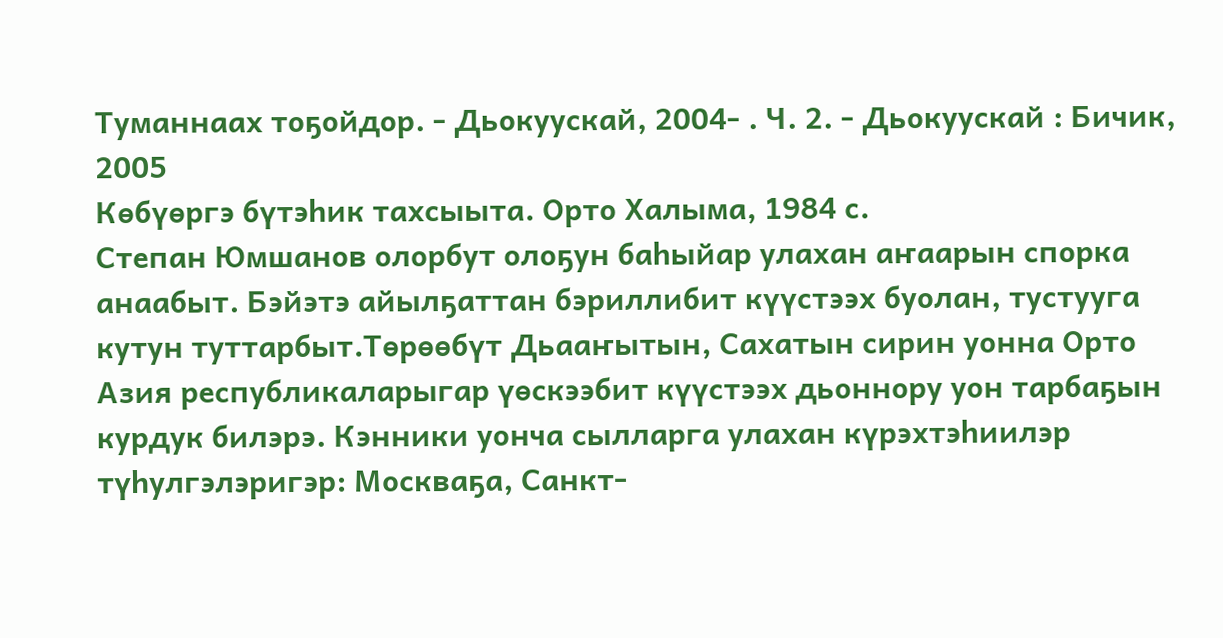Туманнаах тоҕойдор. - Дьокуускай, 2004- . Ч. 2. - Дьокуускай : Бичик, 2005
Көбүөргэ бүтэһик тахсыыта. Орто Халыма, 1984 с.
Степан Юмшанов олорбут олоҕун баһыйар улахан аҥаарын спорка анаабыт. Бэйэтэ айылҕаттан бэриллибит күүстээх буолан, тустууга кутун туттарбыт.Төрөөбүт Дьааҥытын, Сахатын сирин уонна Орто Азия республикаларыгар үөскээбит күүстээх дьоннору уон тарбаҕын курдук билэрэ. Кэнники уонча сылларга улахан күрэхтэһиилэр түһулгэлэригэр: Москваҕа, Санкт-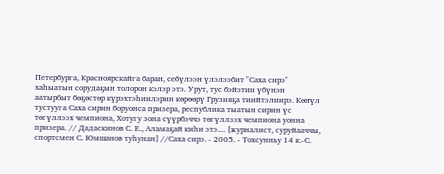Петербурга, Красноярскайга баран, себүлээн үлэлээбит "Саха сирэ" хаһыатын сорудаҕын толорон кэлэр этэ. Урут, тус бэйэтин үбүнэн аатырбыт бөҕөстөр күрэхтэһиилэрин көрөөрү Грузияҕа тиийтэлиирэ. Көҥүл тустууга Саха сирин боруонса призера, республика тыатын сирин үс төгүллээх чемпиона, Хотугу зона сүүрбэччэ төгүллээх чемпиона уонна призера. // Дадаскинов С. Е., Аламаҕай киһи этэ.... [журналист, суруйааччы, спортсмен С. Юмшанов туһунан] //Саха сирэ. - 2005. - Тохсунньу 14 к.-С.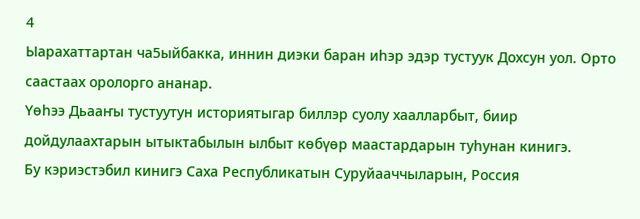4
Ыарахаттартан ча5ыйбакка, иннин диэки баран иһэр эдэр тустуук Дохсун уол. Орто саастаах оролорго ананар.
Үөһээ Дьааҥы тустуутун историятыгар биллэр суолу хаалларбыт, биир дойдулаахтарын ытыктабылын ылбыт көбүөр маастардарын туһунан кинигэ.
Бу кэриэстэбил кинигэ Саха Республикатын Суруйааччыларын, Россия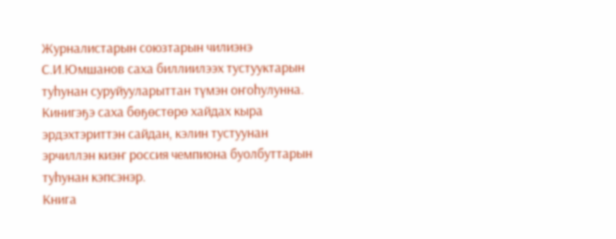Журналистарын союзтарын чилиэнэ С.И.Юмшанов саха биллиилээх тустууктарын туһунан суруйууларыттан түмэн оҥоһулунна.
Кинигэҕэ саха бөҕөстөрө хайдах кыра эрдэхтэриттэн сайдан, кэлин тустуунан эрчиллэн киэҥ россия чемпиона буолбуттарын туһунан кэпсэнэр.
Книга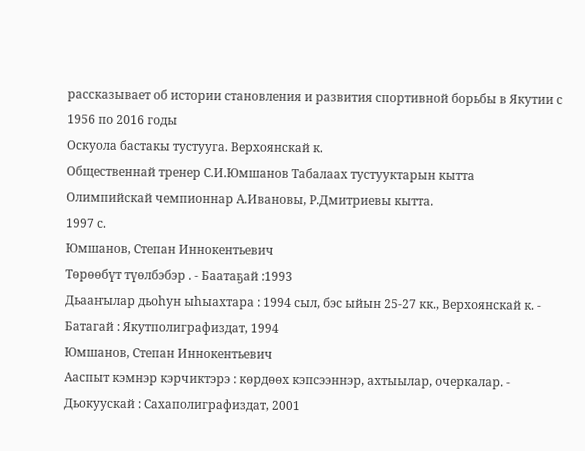рассказывает об истории становления и развития спортивной борьбы в Якутии с 1956 по 2016 годы
Оскуола бастакы тустууга. Верхоянскай к.
Общественнай тренер С.И.Юмшанов Табалаах тустууктарын кытта
Олимпийскай чемпионнар А.Ивановы, Р.Дмитриевы кытта.
1997 с.
Юмшанов, Степан Иннокентьевич
Төрөөбүт түөлбэбэр . - Баатаҕай :1993
Дьааҥылар дьоһун ыһыахтара : 1994 сыл, бэс ыйын 25-27 кк., Верхоянскай к. - Батагай : Якутполиграфиздат, 1994
Юмшанов, Степан Иннокентьевич
Ааспыт кэмнэр кэрчиктэрэ : көрдөөх кэпсээннэр, ахтыылар, очеркалар. - Дьокуускай : Сахаполиграфиздат, 2001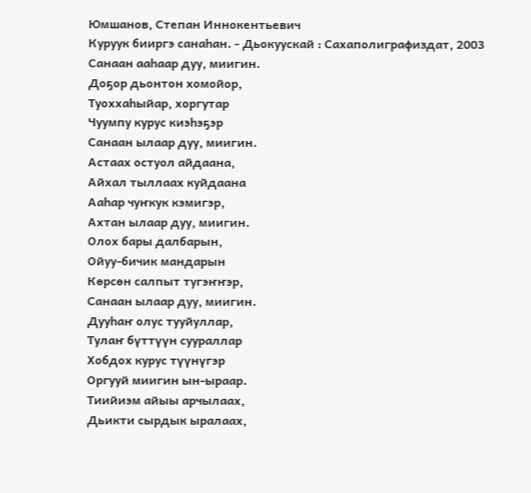Юмшанов, Степан Иннокентьевич
Куруук бииргэ санаһан. - Дьокуускай : Сахаполиграфиздат, 2003
Санаан ааһаар дуу, миигин.
Доҕор дьонтон хомойор,
Туоххаһыйар, хоргутар
Чуумпу курус киэһэҕэр
Санаан ылаар дуу, миигин.
Астаах остуол айдаана,
Айхал тыллаах куйдаана
Ааһар чуҥкук кэмигэр,
Ахтан ылаар дуу, миигин.
Олох бары далбарын,
Ойуу-бичик мандарын
Көрсөн салпыт тугэҥҥэр,
Санаан ылаар дуу, миигин.
Дууһаҥ олус тууйуллар,
Тулаҥ бүттүүн суураллар
Хобдох курус түүнүгэр
Оргууй миигин ын-ыраар.
Тиийиэм айыы арчылаах,
Дьикти сырдык ыралаах,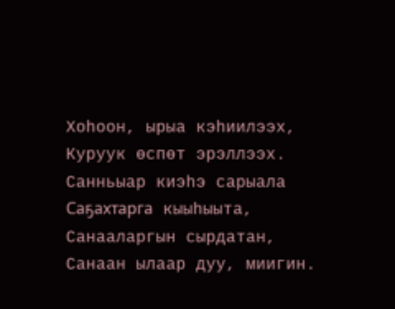Хоһоон, ырыа кэһиилээх,
Куруук өспөт эрэллээх.
Санньыар киэһэ сарыала
Саҕахтарга кыыһыыта,
Санааларгын сырдатан,
Санаан ылаар дуу, миигин.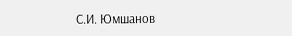С.И. Юмшанов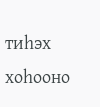тиһэх хоһооно